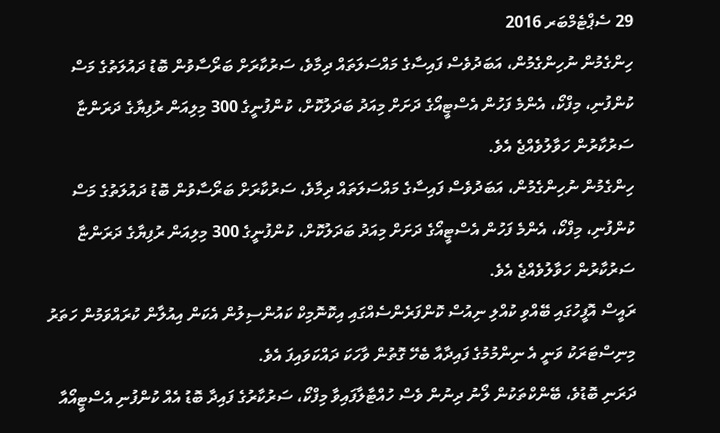29 ސެޕްޓެމްބަރ 2016
ހިންގެމުން ނުހިންގެމުން، އަބަދުވެސް ފައިސާގެ މައްސަލަތައް ދިމާވެ، ސަރުކާރަށް ބަރޯސާވުން ބޮޑު ދައުލަތުގެ މަސް ކުންފުނި، މިފްކޯ، އެންމެ ފަހުން އެސްޓީއޯގެ ދަށަށް މިއަދު ބަދަލުކޮށް، ކުންފުނީގެ 300 މިލިއަން ރުފިޔާގެ ދަރަންޏާ ސަރުކާރުން ހަވާލުވެއްޖެ އެވެ.
ހިންގެމުން ނުހިންގެމުން، އަބަދުވެސް ފައިސާގެ މައްސަލަތައް ދިމާވެ، ސަރުކާރަށް ބަރޯސާވުން ބޮޑު ދައުލަތުގެ މަސް ކުންފުނި، މިފްކޯ، އެންމެ ފަހުން އެސްޓީއޯގެ ދަށަށް މިއަދު ބަދަލުކޮށް، ކުންފުނީގެ 300 މިލިއަން ރުފިޔާގެ ދަރަންޏާ ސަރުކާރުން ހަވާލުވެއްޖެ އެވެ.
ރައީސް އޮފީހުގައި ބޭއްވި ކުއްލި ނިއުސް ކޮންފަރެންސެއްގައި އިކޮނޮމިކް ކައުންސިލުން އެކަން އިއުލާން ކުރައްވަމުން ހަތަރު މިނިސްޓަރަކު ވަނީ އެ ނިންމުމުގެ ފައިދާއާ ބެހޭ ގޮތުން ވާހަކަ ދައްކަވައިފަ އެވެ.
ދަރަނި ބޮޑުވެ، ބޭންކްތަކުން ލޯނު ދިނުން ވެސް ހުއްޓާލާފައިވާ މިފްކޯ، ސަރުކާރުގެ ފައިދާ ބޮޑު އެއް ކުންފުނި އެސްޓީއޯއާ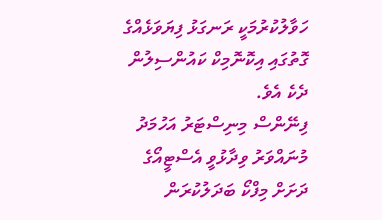ހަވާލުކުރުމަކީ ރަނގަޅު ފިޔަވަޅެއްގެ ގޮތުގައި އިކޮނޮމިކް ކައުންސިލުން ދެކެ އެވެ.
ފިނޭންސް މިނިސްޓަރު އަހުމަދު މުނައްވަރު ވިދާޅުވީ އެސްޓީއޯގެ ދަށަށް މިފްކޯ ބަދަލުކުރަން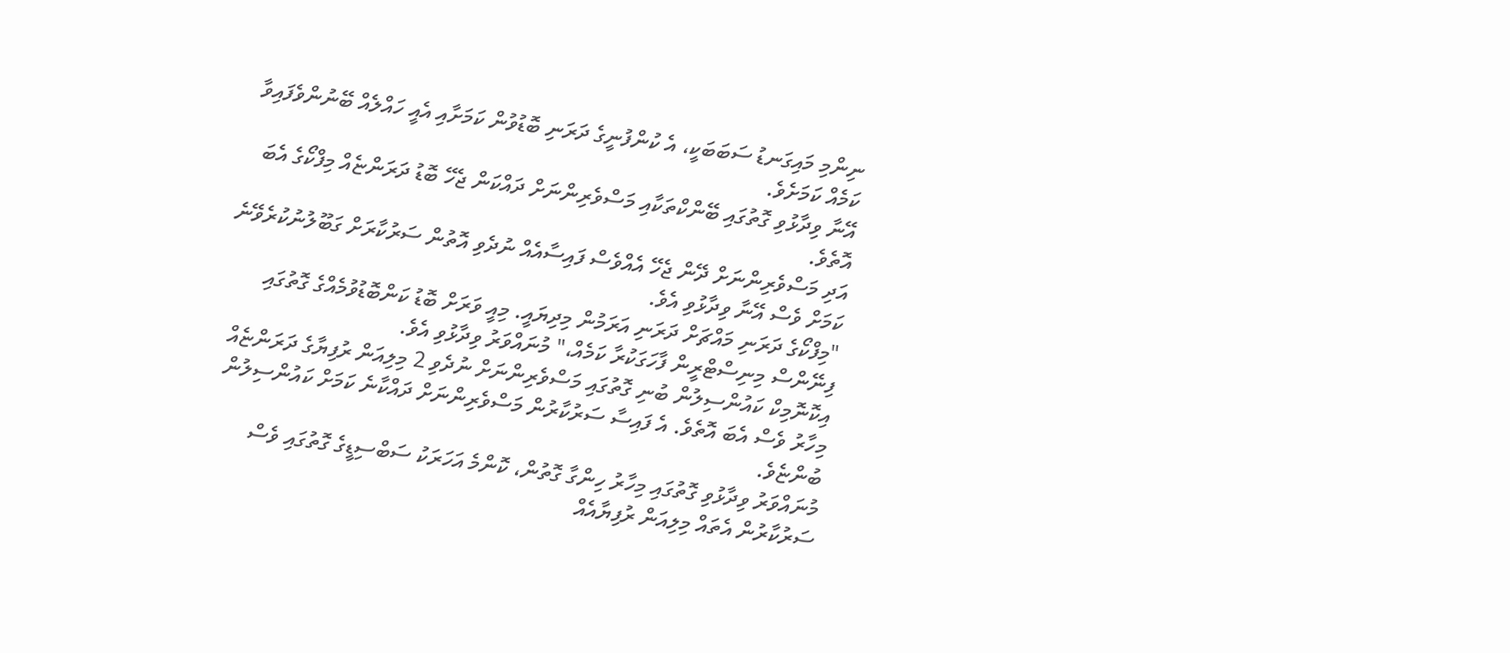ނިންމި މައިގަނޑު ސަބަބަކީ، އެ ކުންފުނީގެ ދަރަނި ބޮޑުވުން ކަމަށާއި އެއީ ހައްލެއް ބޭނުންވެފައިވާ ކަމެއް ކަމަށެވެ.
އޭނާ ވިދާޅުވި ގޮތުގައި ބޭންކްތަކާއި މަސްވެރިންނަށް ދައްކަން ޖެހޭ ބޮޑު ދަރަންޏެއް މިފްކޯގެ އެބަ އޮތެވެ.
އަދި މަސްވެރިންނަށް ދޭން ޖެހޭ އެއްވެސް ފައިސާއެއް ނުދެވި އޮތުން ސަރުކާރަށް ގަބޫލުނުކުރެވޭނެ ކަމަށް ވެސް އޭނާ ވިދާޅުވި އެވެ.
"މިފްކޯގެ ދަރަނި މައްޗަށް ދަރަނި އަރަމުން މިދިޔައީ. މިއީ ވަރަށް ބޮޑު ކަންބޮޑުވުމެއްގެ ގޮތުގައި ފިނޭންސް މިނިސްޓްރީން ފާހަގަކުރާ ކަމެއް،" މުނައްވަރު ވިދާޅުވި އެވެ.
އިކޮނޮމިކް ކައުންސިލުން ބުނި ގޮތުގައި މަސްވެރިންނަށް ނުދެވި 2 މިލިއަން ރުފިޔާގެ ދަރަންޏެއް މިހާރު ވެސް އެބަ އޮތެވެ. އެ ފައިސާ ސަރުކާރުން މަސްވެރިންނަށް ދައްކާނެ ކަމަށް ކައުންސިލުން ބުންޏެވެ.
މުނައްވަރު ވިދާޅުވި ގޮތުގައި މިހާރު ހިންގާ ގޮތުން، ކޮންމެ އަހަރަކު ސަބްސިޑީގެ ގޮތުގައި ވެސް ސަރުކާރުން އެތައް މިލިއަން ރުފިޔާއެއް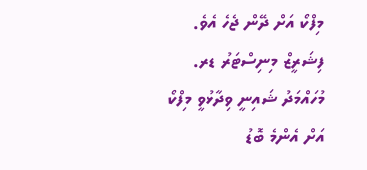މިފްކޯ އަށް ދޭން ޖެހެ އެވެ.
ފިޝަރީޒް މިނިސްޓަރު ޑރ. މުހައްމަދު ޝައިނީ ވިދާޅުވީ މިފްކޯ އަށް އެންމެ ބޮޑު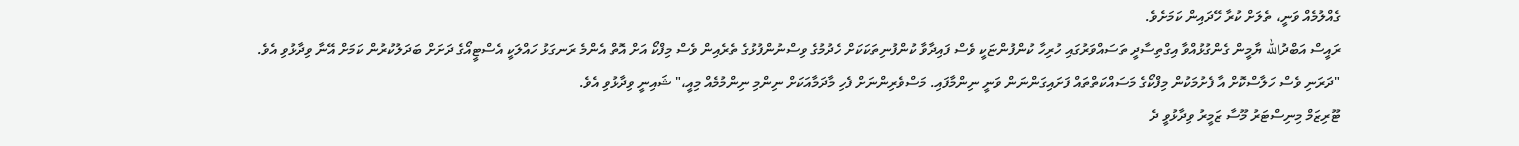ގެއްލުމެއް ވަނީ، ތެލަށް ކުރާ ހޭދައިން ކަމަށެވެ.
ރައީސް އަބްދުالله ޔާމީން ގެންގުޅުއްވާ އިގްތިސާދީ ތަސައްވަރުގައި ހުރިހާ ކުންފުންޏަކީ ވެސް ފައިދާވާ ކުންފުނިތަކަކަށް ހެދުމުގެ ވިސްނުންފުޅުގެ ތެރެއިން ވެސް މިފްކޯ އަށް އޮތް އެންމެ ރަނގަޅު ހައްލަކީ އެސްޓީއޯގެ ދަށަށް ބަދަލުކުރުން ކަމަށް އޭނާ ވިދާޅުވި އެވެ.
"ދަރަނި ވެސް ހަލާސްކޮށް އާ ފެށުމަކުން މިފްކޯގެ މަސައްކަތްތައް ފަށައިގަންނަން ވަނީ ނިންމާފައި. މަސްވެރިންނަށް ފެހި މާދަމާއަކަށް ނިންމި ނިންމުމެއް މިއީ،" ޝައިނީ ވިދާޅުވި އެވެ.
ޓޫރިޒަމް މިނިސްޓަރު މޫސާ ޒަމީރު ވިދާޅުވީ ދެ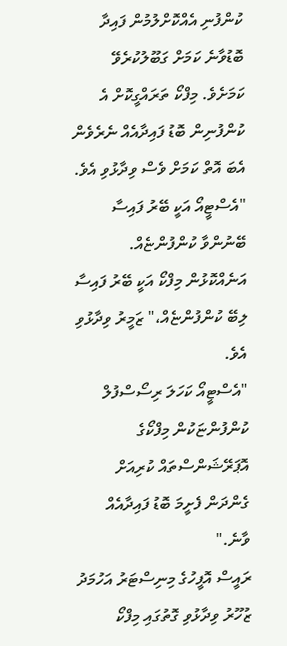ކުންފުނި އެއްކޮށްލުމުން ފައިދާ ބޮޑުވާނެ ކަމަށް ގަބޫލުކުރެވޭ ކަމަށެވެ. މިފްކޯ ތަރައްގީކޮށް އެ ކުންފުނިން ބޮޑު ފައިދާއެއް ނެރެވެން އެބަ އޮތް ކަމަށް ވެސް ވިދާޅުވި އެވެ.
"އެސްޓީއޯ އަކީ ބޭރު ފައިސާ ބޭނުންވާ ކުންފުންޏެއް. އަނެއްކޮޅުން މިފްކޯ އަކީ ބޭރު ފައިސާ ލިބޭ ކުންފުންޏެއް،" ޒަމީރު ވިދާޅުވި އެވެ.
"އެސްޓީއޯ ކަހަލަ ރިސޯސްފުލް ކުންފުންޏަކުން މިފްކޯގެ އޮޕަރޭޝަންސްތައް ކުރިއަށް ގެންދަން ފެށީމަ ބޮޑު ފައިދާއެއް ވާނެ."
ރައީސް އޮފީހުގެ މިނިސްޓަރު އަހުމަދު ޒުހޫރު ވިދާޅުވި ގޮތުގައި މިފްކޯ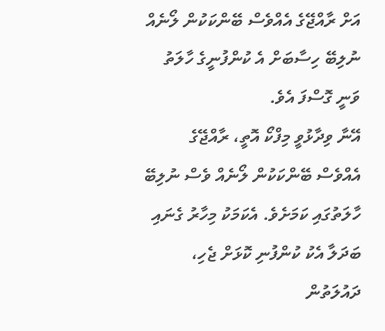އަށް ރާއްޖޭގެ އެއްވެސް ބޭންކަކުން ލޯނެއް ނުލިބޭ ހިސާބަށް އެ ކުންފުނީގެ ހާލަތު ވަނީ ގޮސްފަ އެވެ.
އޭނާ ވިދާޅުވީ މިފްކޯ އޮތީ، ރާއްޖޭގެ އެއްވެސް ބޭންކަކުން ލޯނެއް ވެސް ނުލިބޭ ހާލަތުގައި ކަމަށެވެ. އެކަމަކު މިހާރު ގެނައި ބަދަލާ އެކު ކުންފުނި ކޮޅަށް ޖެހި، ދައުލަތުން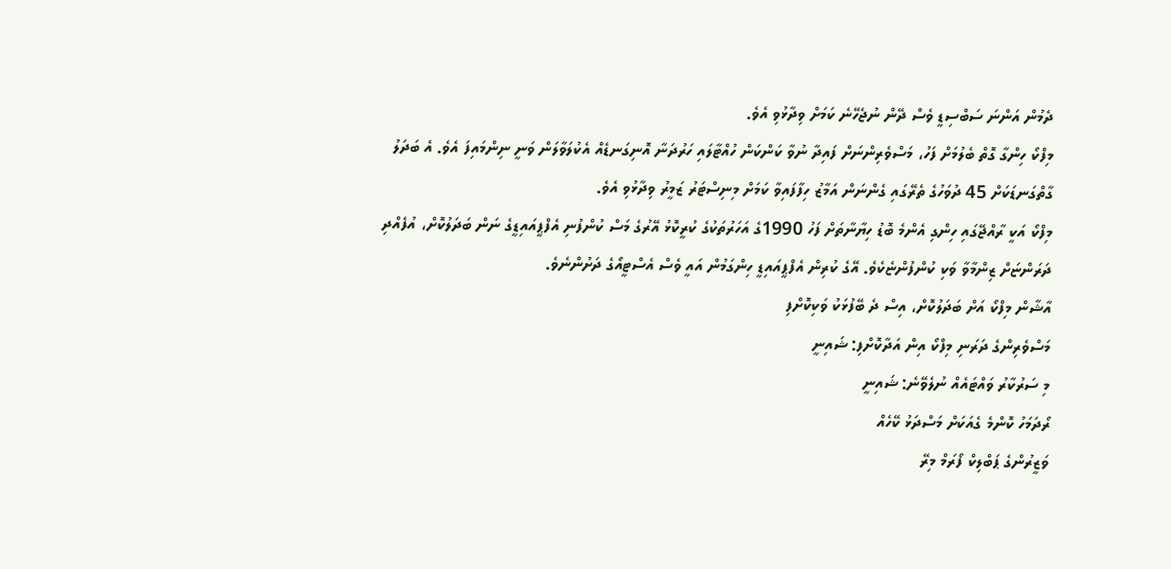ދެމުން އަންނަ ސަބްސިޑީ ވެސް ދޭން ނުޖެހޭނެ ކަމަށް ވިދާޅުވި އެވެ.
މިފްކޯ ހިންގާ ގޮތް ބެލުމަށް ފަހު، މަސްވެރިންނަށް ފައިދާ ނުވާ ކަންކަން ހުއްޓާލައި ހަރުދަނާ އޮނިގަނޑެއް އެކުލަވާލަން ވަނީ ނިންމައިފަ އެވެ. އެ ބަދަލު ގާތްގަނޑަކަށް 45 ދުވަހުގެ ތެރޭގައި ގެންނަން އަމާޒު ހިފާފައިވާ ކަމަށް މިނިސްޓަރު ޒަމީރު ވިދާޅުވި އެވެ.
މިފްކޯ އަކީ ރާއްޖޭގައި ހިންގި އެންމެ ބޮޑު ހިޔާނާތަށް ފަހު 1990ގެ އަހަރުތަކުގެ ކުރީކޮޅު އޭރުގެ މަސް ކުންފުނި އެފްޕީއައިޑީގެ ނަން ބަދަލުކޮށް، އުފެއްދި ދަރަންޏަށް ޒިންމާވާ ވަކި ކުންފުންޏެކެވެ. އޭގެ ކުރިން އެފްޕީއައިޑީ ހިންގަމުން އައީ ވެސް އެސްޓީއޯގެ ދަށުންނެވެ.
އާޝާން މިފްކޯ އަށް ބަދަލުކޮށް، އިސް ދެ ބޭފުޅަކު ވަކިކޮށްފި
މަސްވެރިންގެ ދަރަނި މިފްކޯ އިން އަދާކޮށްފި: ޝައިނީ
މި ސަރުކާރު ވައްޓައެއް ނުލެވޭނެ: ޝައިނީ
ރޯދަމަހު ކޮންމެ ގެއަކަށް މަސްދަޅު ކޭހެއް
ވަޒީރުންގެ ޕަބްލިކް ފޯރަމް މިރޭ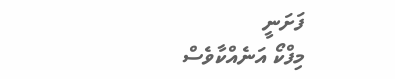ފަށަނީ
މިފްކޯ އަނެއްކާވެސް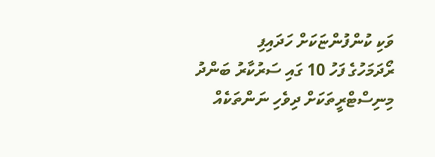ވަކި ކުންފުންޏަކަށް ހަދައިފި
ރޯދަމަހުގެ ފަހު 10 ގައި ސަރުކާރު ބަންދު
މިނިސްޓްރީތަކަށް ދިވެހި ނަންތަކެއް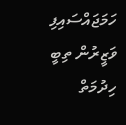ހަމަޖައްސައިފި
ވަޒީރުން ތިބީ ހިދުމަތް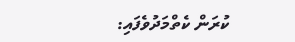ކުރަން ކެތްމަދުވެފައި: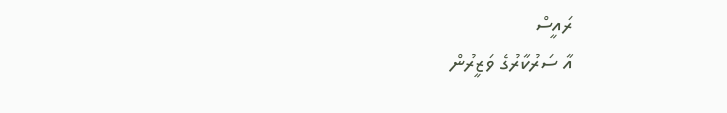ރައީސް
އާ ސަރުކާރުގެ ވަޒީރުން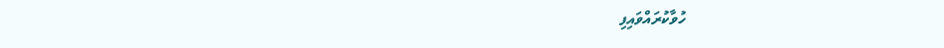ހުވާކުރައްވައިފި